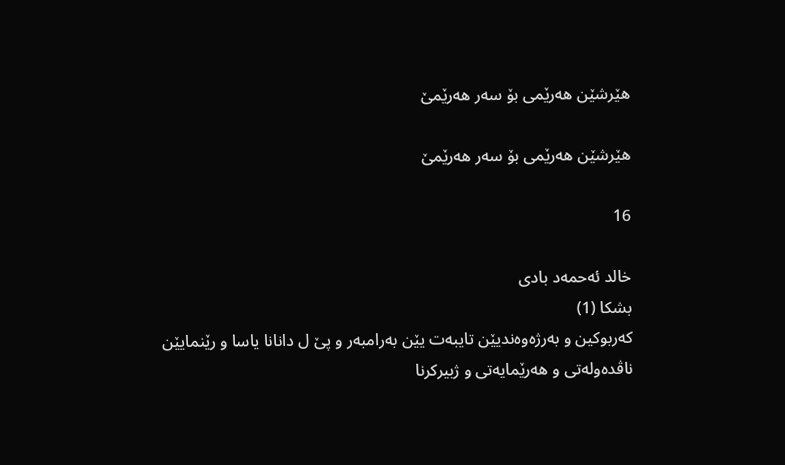هێرشێن هه‌رێمى بۆ سه‌ر هه‌رێمێ

هێرشێن هه‌رێمى بۆ سه‌ر هه‌رێمێ

16

خالد ئه‌حمه‌د بادى
بشكا (1)
كه‌ربوكین و به‌رژه‌وه‌ندیێن تایبه‌ت یێن به‌رامبه‌ر و پێ ل دانانا یاسا و رێنمایێن ناڤده‌وله‌تى و هه‌رێمایه‌تى و ژبیركرنا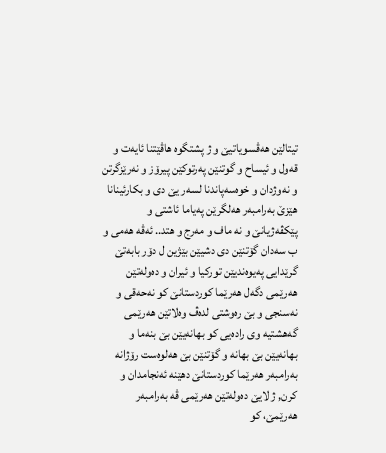تیتالێن هه‌ڤسویاتیێ و ژ پشتگوه هاڤێتنا ئایه‌ت و قه‌ول و ئیساح و گوتنێن په‌رتوكێن پیرۆز و نه‌رێزگرتن و نه‌وژدان و خوه‌سه‌پاندنا لسه‌ر یێ دى و بكارئینانا هێزێ به‌رامبه‌ر هه‌لگرێن په‌یاما ئاشتى و پێكڤه‌ژیانێ و نه‌ ماف و مه‌رج و هتد.. ئه‌ڤه‌ هه‌مى و ب سه‌دان گۆتنێن دى دشیێن بێژین ل دۆر بابه‌تێ گرێدایى په‌یوه‌ندیێن توركیا و ئیران و ده‌وله‌تێن هه‌رێمى دگه‌ل هه‌رێما كوردستانێ كو نه‌حه‌قى و نه‌سنجى و بێ ره‌وشتى لده‌ڤ وه‌لاتێن هه‌رێمى گه‌هشتیه‌ وى راده‌یى كو بهانه‌یێن بێ بنه‌ما و بهانه‌یێن بێ بهانه‌ و گۆتنێن بێ هه‌لوه‌ست رۆژانه‌ به‌رامبه‌ر هه‌رێما كوردستانێ دهێنه‌ ئه‌نجامدان و كرن, ژ لایێ ده‌وله‌تێن هه‌رێمى ڤه‌ به‌رامبه‌ر هه‌رێمێ، كو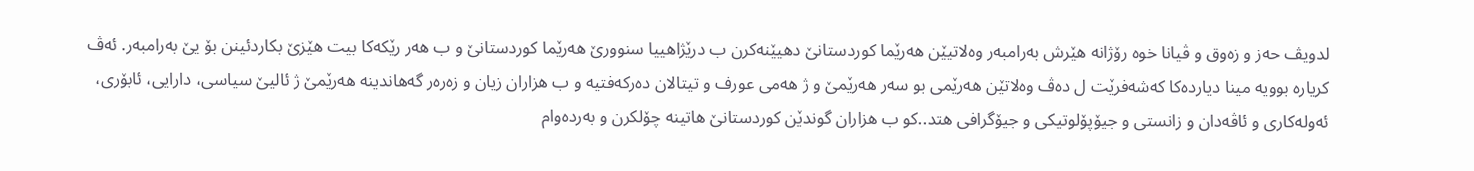لدویڤ حه‌ز و زه‌وق و ڤیانا خوه‌ رۆژانه‌ هێرش به‌رامبه‌ر وه‌لاتیێن هه‌رێما كوردستانێ دهیێنه‌كرن ب درێژاهییا سنوورێ هه‌رێما كوردستانێ و ب هه‌ر رێكه‌كا بیت هێزێ بكاردئینن بۆ یێ به‌رامبه‌ر. ئه‌ڤ كریاره‌ بوویه‌ مینا دیارده‌كا كه‌شه‌فرێت ل ده‌ڤ وه‌لاتێن هه‌رێمى بو سه‌ر هه‌رێمێ و ژ هه‌مى عورف و تیتالان ده‌ركه‌فتیه‌ و ب هزاران زیان و زه‌ره‌ر گه‌هاندینه‌ هه‌رێمێ ژ ئالیێ سیاسى، دارایى، ئابۆرى، ئه‌وله‌كارى و ئاڤه‌دان و زانستى و جیۆپۆلوتیكى و جیۆگرافى هتد..كو ب هزاران گوندێن كوردستانێ هاتینه‌ چۆلكرن و به‌رده‌وام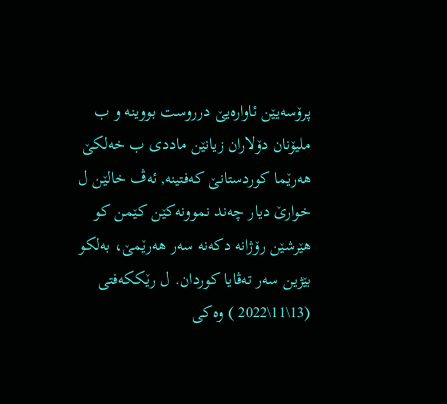پرۆسه‌یێن ئاواره‌یێ درروست بووینه‌ و ب ملیۆنان دۆلاران زیانێن ماددى ب خه‌لكێ هه‌رێما كوردستانێ كه‌فتینه‌, ئه‌ڤ خالێن ل خوارێ دیار چه‌ند نموونه‌كێن كێمن كو هێرشێن رۆژانه‌ دكه‌نه‌ سه‌ر هه‌رێمێ، به‌لكو بێژین سه‌ر ته‌ڤایا كوردان. ل رێككه‌فتى (13\11\2022 ) وه‌كى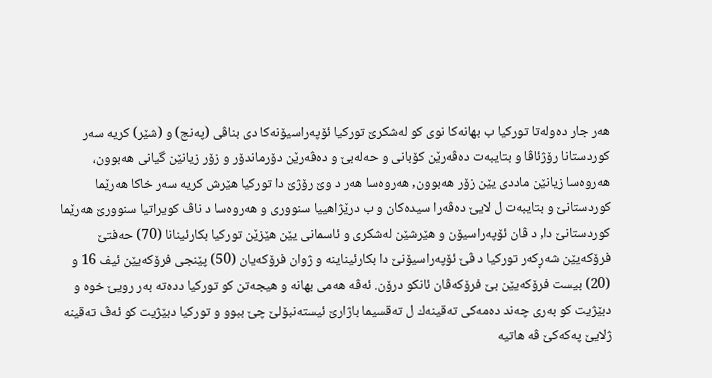هه‌ر جار ده‌وله‌تا توركیا ب بهانه‌كا نوى كو له‌شكرێ توركیا ئۆپه‌راسیۆنه‌كا دى بناڤى (په‌نج) و (شێر) كریه‌ سه‌ر كوردستانا رۆژئاڤا و بتایبه‌ت ده‌ڤه‌رێن كۆبانى و حه‌له‌بێ و ده‌ڤه‌رێن دۆرماندۆر و زۆر زیانێن گیانى هه‌بوون، هه‌روه‌سا زیانێن ماددى یێن زۆر هه‌بوون, هه‌روه‌سا هه‌ر د وێ رۆژێ دا توركیا هێرش كریه‌ سه‌ر خاكا هه‌رێما كوردستانێ و بتایبه‌ت ل لایێ ده‌ڤه‌را سیده‌كان و ب درێژاهییا سنوورى و هه‌روه‌سا د ناڤ كویراتیا سنوورێ هه‌رێما كوردستانێ دا, د ڤان ئۆپه‌راسیۆن و هێرشێن له‌شكرى و ئاسمانى یێن هێزێن توركیا بكارئینانا (70) حه‌فتێ فرۆكه‌یێن شه‌ڕكه‌ر توركیا د ڤێ ئۆپه‌راسیۆنێ دا بكارئیناینه‌ و ژوان فرۆكه‌یان (50) پێنجى فرۆكه‌یێن ئیف 16 و (20) بیست فرۆكه‌یێن بێ فرۆكه‌ڤان ئانكو درۆن. ئه‌ڤه‌ هه‌مى بهانه‌ و هیجه‌تن كو توركیا دده‌ته‌ به‌ر رویێ خوه‌ و دبێژیت كو به‌رى چه‌ند ده‌مه‌كى ته‌قینه‌ك ل ته‌قسیما باژارێ ئیسته‌نبۆلێ چێ ببوو و توركیا دبێژیت كو ئه‌ڤ ته‌قینه‌ ژلایێ په‌كه‌كێ ڤه‌ هاتیه‌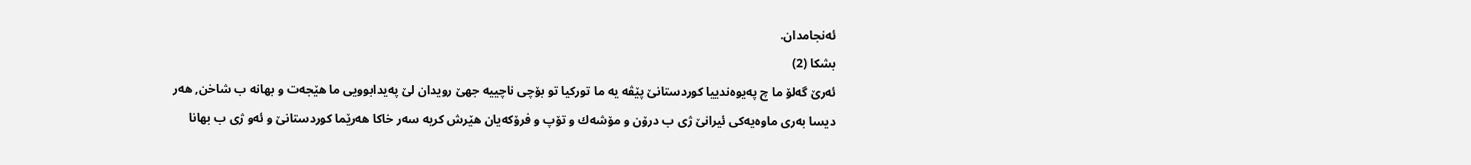ئه‌نجامدان.
بشكا (2)
ئه‌رێ گه‌لۆ ما چ په‌یوه‌ندییا كوردستانێ پێڤه‌ یه‌ ما توركیا تو بۆچى ناچییه‌ جهێ رویدان لێ په‌یدابوویى ما هێجه‌ت و بهانه‌ ب شاخن, هه‌ر دیسا به‌رى ماوه‌یه‌كى ئیرانێ ژى ب درۆن و مۆشه‌ك و تۆپ و فرۆكه‌یان هێرش كریه‌ سه‌ر خاكا هه‌رێما كوردستانێ و ئه‌و ژى ب بهانا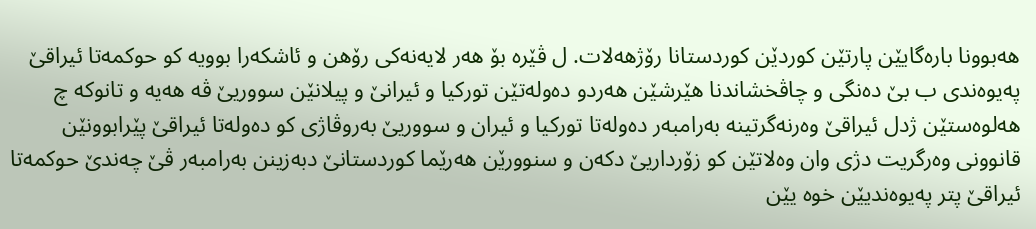هه‌بوونا باره‌گایێن پارتێن كوردێن كوردستانا رۆژهه‌لات. ل ڤێره‌ بۆ هه‌ر لایه‌نه‌كى رۆهن و ئاشكه‌را بوویه‌ كو حوكمه‌تا ئیراقێ په‌یوه‌ندى ب بێ ده‌نگى و چاڤخشاندنا هێرشێن هه‌ردو ده‌وله‌تێن توركیا و ئیرانێ و پیلانێن سووریێ ڤه‌ هه‌یه‌ و تانوكه‌ چ هه‌لوه‌ستێن ژدل ئیراقێ وه‌رنه‌گرتینه‌ به‌رامبه‌ر ده‌وله‌تا توركیا و ئیران و سووریێ به‌روڤاژى كو ده‌وله‌تا ئیراقێ پێرابوونێن قانوونى وه‌رگریت دژى وان وه‌لاتێن كو زۆرداریێ دكه‌ن و سنوورێن هه‌رێما كوردستانێ دبه‌زینن به‌رامبه‌ر ڤێ چه‌ندێ حوكمه‌تا ئیراقێ پتر په‌یوه‌ندیێن خوه‌ یێن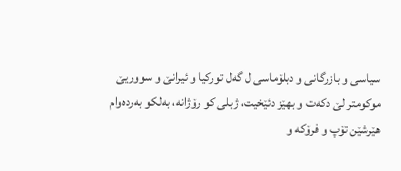سیاسى و بازرگانى و دبلۆماسى ل گه‌ل توركیا و ئیرانێ و سووریێ موكومتر لێ دكه‌ت و بهێز دئێخیت، ژبلى كو رۆژانه‌، به‌لكو به‌رده‌وام هێرشێن تۆپ و فرۆكه‌ و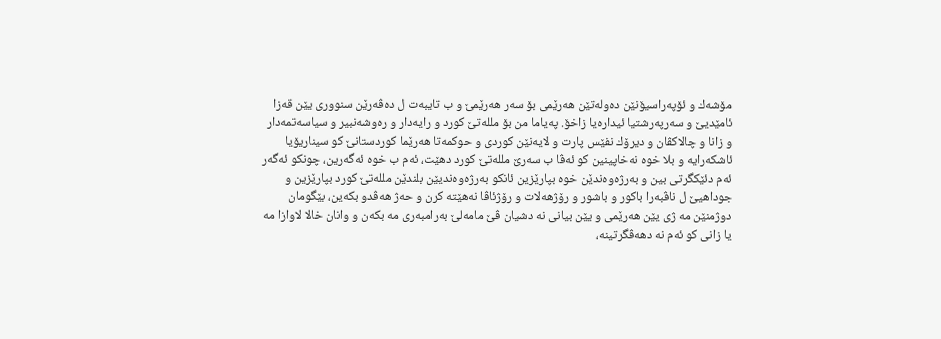مۆشه‌ك و ئۆپه‌راسیۆنێن ده‌وله‌تێن هه‌رێمى بۆ سه‌ر هه‌رێمێ و ب تایبه‌ت ل ده‌ڤه‌رێن سنوورى یێن قه‌زا ئامێدیێ و سه‌رپه‌رشتیا ئیداره‌یا زاخۆ. په‌یاما من بۆ ملله‌تێ كورد و رایه‌دار و ره‌وشه‌نبیر و سیاسه‌تمه‌دار و زانا و چالاكڤان و دیرۆك نفێس پارت و لایه‌نێن كوردى و حوكمه‌تا هه‌رێما كوردستانێ كو سیناریۆیا ئاشكه‌رایه‌ و بلا خوه‌ نه‌خاپینین كو ئه‌ڤا ب سه‌رێ ملله‌تێ كورد دهێت، ئه‌م ب خوه‌ ئه‌گه‌رین، چونكو ئه‌گه‌ر ئه‌م دئێكگرتى بین و به‌رژه‌وه‌ندێن خوه‌ بپارێزین ئانكو به‌رژه‌وه‌ندیێن بلندێن ملله‌تێ كورد بپارێزین و جوداهیێ ل ناڤبه‌را باكور و باشور و رۆژهه‌لات و رۆژئاڤا نه‌هێته‌ كرن و حه‌ژ هه‌ڤدو بكه‌ین، بێگومان دوژمنێن مه‌ ژى یێن هه‌رێمى و یێن بیانى نه‌ دشیان ڤێ مامه‌لێ به‌رامبه‌رى مه‌ بكه‌ن و وانان خالا لاوازا مه‌ یا زانى كو ئه‌م نه‌ دهه‌ڤگرتینه‌،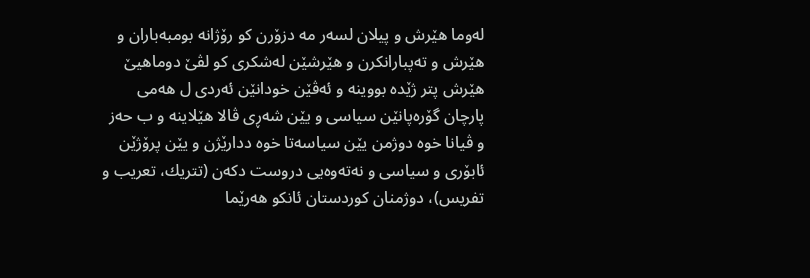له‌وما هێرش و پیلان لسه‌ر مه‌ دزۆرن كو رۆژانه‌ بومبه‌باران و هێرش و ته‌پبارانكرن و هێرشێن له‌شكرى كو لڤێ دوماهیێ هێرش پتر ژێده‌ بووینه‌ و ئه‌ڤێن خودانێن ئه‌ردى ل هه‌مى پارچان گۆره‌پانێن سیاسى و یێن شه‌ڕى ڤالا هێلاینه‌ و ب حه‌ز و ڤیانا خوه‌ دوژمن یێن سیاسه‌تا خوه‌ ددارێژن و یێن پرۆژێن ئابۆرى و سیاسى و نه‌ته‌وه‌یى دروست دكه‌ن (تتریك، تعریب و تفریس)، دوژمنان كوردستان ئانكو هه‌رێما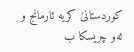كوردستانێ كریه‌ ئارمانج و ئه‌و چریسكا ب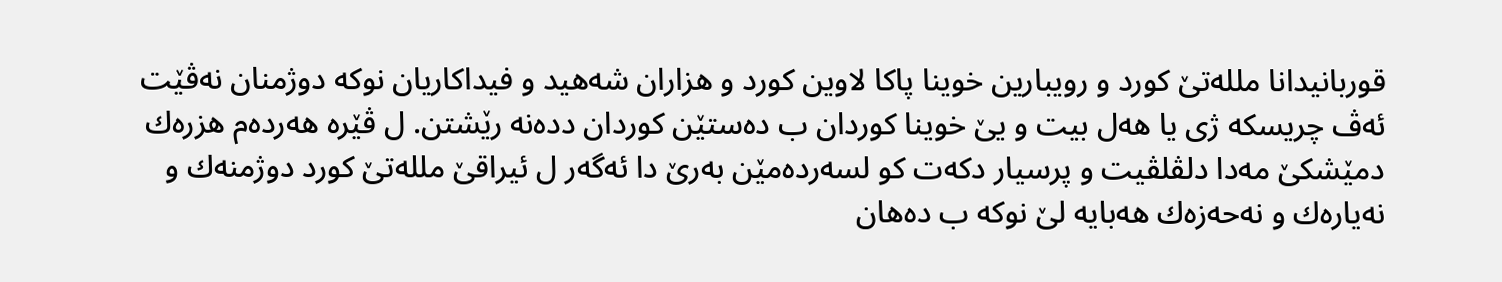قوربانیدانا ملله‌تێ كورد و رویبارین خوینا پاكا لاوین كورد و هزاران شه‌هید و فیداكاریان نوكه‌ دوژمنان نه‌ڤێت ئه‌ڤ چریسكه‌ ژى یا هه‌ل بیت و یێ خوینا كوردان ب ده‌ستێن كوردان دده‌نه‌ رێشتن. ل ڤێره‌ هه‌رده‌م هزره‌ك دمێشكێ مه‌دا دلڤلڤیت و پرسیار دكه‌ت كو لسه‌رده‌مێن به‌رێ دا ئه‌گه‌ر ل ئیراقێ ملله‌تێ كورد دوژمنه‌ك و نه‌یاره‌ك و نه‌حه‌زه‌ك هه‌بایه‌ لێ نوكه‌ ب ده‌هان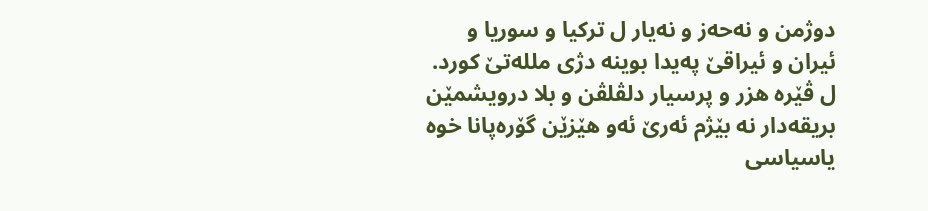دوژمن و نه‌حه‌ز و نه‌یار ل تركیا و سوریا و ئیران و ئیراقێ په‌یدا بوینه‌ دژى ملله‌تێ كورد. ل ڤێره‌ هزر و پرسیار دلڤلڤن و بلا درویشمێن بریقه‌دار نه‌ بێژم ئه‌رێ ئه‌و هێزێن گۆره‌پانا خوه‌ یاسیاسى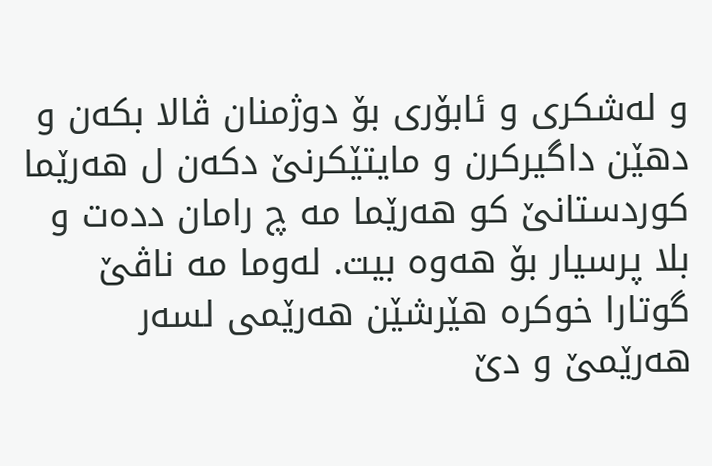و له‌شكرى و ئابۆرى بۆ دوژمنان ڤالا بكه‌ن و دهێن داگیركرن و مایتێكرنێ دكه‌ن ل هه‌رێما كوردستانێ كو هه‌رێما مه‌ چ رامان دده‌ت و بلا پرسیار بۆ هه‌وه‌ بیت. له‌وما مه‌ ناڤێ گوتارا خوكره‌ هێرشێن هه‌رێمى لسه‌ر هه‌رێمێ و دێ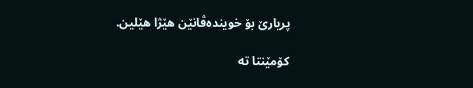پریارێ بۆ خوینده‌ڤانێن هێژا هێلین.

کۆمێنتا تە